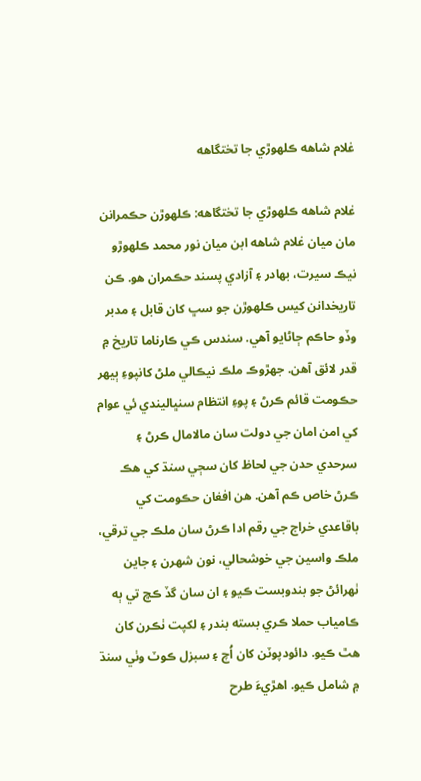غلام شاهه ڪلهوڙي جا تختگاهه

غلام شاهه ڪلهوڙي جا تختگاهه: ڪلهوڙن حڪمرانن مان ميان غلام شاهه ابن ميان نور محمد ڪلهوڙو نيڪ سيرت، بهادر ۽ آزادي پسند حڪمران هو. ڪن تاريخدانن کيس ڪلهوڙن جو سڀ کان قابل ۽ مدبر وڏو حاڪم ڄاڻايو آهي. سندس ڪي ڪارناما تاريخ ۾ قدر لائق آهن. جهڙوڪ ملڪ نيڪالي ملڻ کانپوءِ ٻيهر حڪومت قائم ڪرڻ ۽ پوءِ انتظام سنڀاليندي ئي عوام کي امن امان جي دولت سان مالامال ڪرڻ ۽ سرحدي حدن جي لحاظ کان سڄي سنڌ کي هڪ ڪرڻ خاص ڪم آهن. هن افغان حڪومت کي باقاعدي خراج جي رقم ادا ڪرڻ سان ملڪ جي ترقي، ملڪ واسين جي خوشحالي، نون شهرن ۽ جاين ٺهرائڻ جو بندوبست ڪيو ۽ ان سان گڏ ڪڇ تي ٻه ڪامياب حملا ڪري بسته بندر ۽ لکپت ٺڪرن کان هٿ ڪيو. دائودپوٽن کان اُچ ۽ سبزل ڪوٽ وٺي سنڌ ۾ شامل ڪيو. اهڙيءَ طرح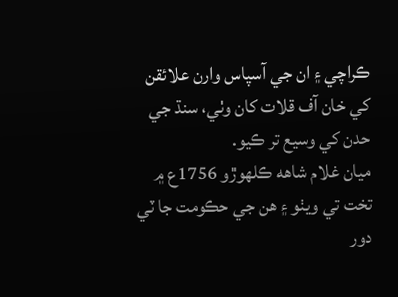ڪراچي ۽ ان جي آسپاس وارن علائقن کي خان آف قلات کان وٺي، سنڌ جي حدن کي وسيع تر ڪيو.
ميان غلام شاهه ڪلهوڙو 1756ع ۾ تخت تي ويٺو ۽ هن جي حڪومت جا ٽي دور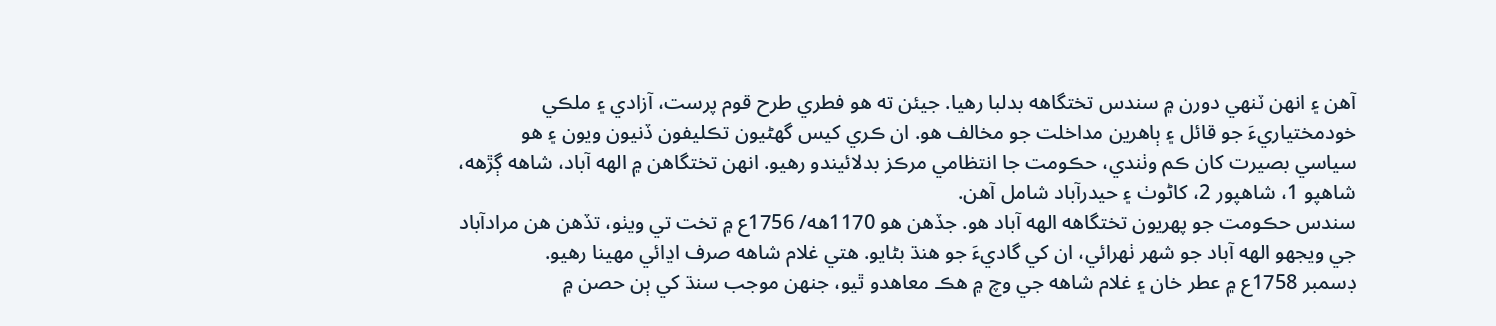آهن ۽ انهن ٽنهي دورن ۾ سندس تختگاهه بدلبا رهيا. جيئن ته هو فطري طرح قوم پرست، آزادي ۽ ملڪي خودمختياريءَ جو قائل ۽ ٻاهرين مداخلت جو مخالف هو. ان ڪري کيس گهڻيون تڪليفون ڏنيون ويون ۽ هو سياسي بصيرت کان ڪم وٺندي، حڪومت جا انتظامي مرڪز بدلائيندو رهيو. انهن تختگاهن ۾ الهه آباد، شاهه ڳڙهه، شاهپو 1، شاهپور 2، کاڻوٺ ۽ حيدرآباد شامل آهن.
سندس حڪومت جو پهريون تختگاهه الهه آباد هو. جڏهن هو 1170هه/ 1756ع ۾ تخت تي ويٺو، تڏهن هن مرادآباد جي ويجهو الهه آباد جو شهر ٺهرائي، ان کي گاديءَ جو هنڌ بڻايو. هتي غلام شاهه صرف اڍائي مهينا رهيو.
ڊسمبر 1758ع ۾ عطر خان ۽ غلام شاهه جي وچ ۾ هڪ معاهدو ٿيو، جنهن موجب سنڌ کي ٻن حصن ۾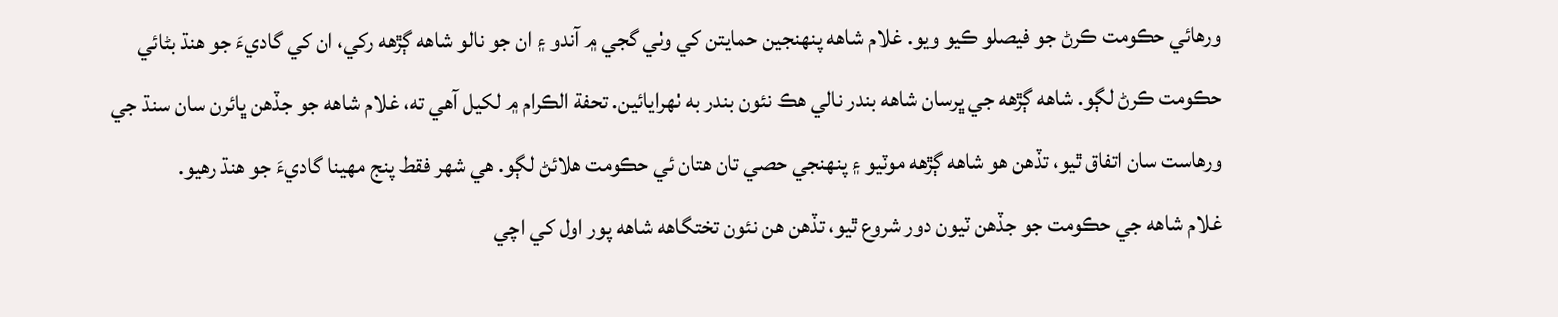ورهائي حڪومت ڪرڻ جو فيصلو ڪيو ويو. غلام شاهه پنهنجين حمايتن کي وٺي گجي ۾ آندو ۽ ان جو نالو شاهه ڳڙهه رکي، ان کي گاديءَ جو هنڌ بڻائي حڪومت ڪرڻ لڳو. شاهه ڳڙهه جي ڀرسان شاهه بندر نالي هڪ نئون بندر به ٺهرايائين. تحفة الڪرام ۾ لکيل آهي ته، غلام شاهه جو جڏهن ڀائرن سان سنڌ جي ورهاست سان اتفاق ٿيو، تڏهن هو شاهه ڳڙهه موٽيو ۽ پنهنجي حصي تان هتان ئي حڪومت هلائڻ لڳو. هي شهر فقط پنج مهينا گاديءَ جو هنڌ رهيو.
غلام شاهه جي حڪومت جو جڏهن ٽيون دور شروع ٿيو، تڏهن هن نئون تختگاهه شاهه پور اول کي اچي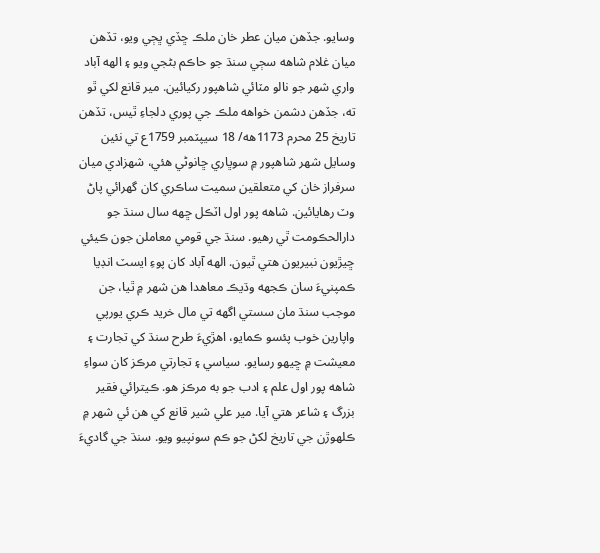وسايو. جڏهن ميان عطر خان ملڪ ڇڏي ڀڄي ويو، تڏهن ميان غلام شاهه سڄي سنڌ جو حاڪم بڻجي ويو ۽ الهه آباد واري شهر جو نالو مٽائي شاهپور رکيائين. مير قانع لکي ٿو ته، جڏهن دشمن خواهه ملڪ جي پوري دلجاءِ ٿيس، تڏهن تاريخ 25 محرم 1173هه/ 18 سيپٽمبر 1759ع تي نئين وسايل شهر شاهپور ۾ سوڀاري ڇانوڻي هئي، شهزادي ميان سرفراز خان کي متعلقين سميت ساڪري کان گهرائي پاڻ وٽ رهايائين. شاهه پور اول اٽڪل ڇهه سال سنڌ جو دارالحڪومت ٿي رهيو. سنڌ جي قومي معاملن جون ڪيئي ڇيڙيون نبيريون هتي ٿيون. الهه آباد کان پوءِ ايسٽ انڊيا ڪمپنيءَ سان ڪجهه وڌيڪ معاهدا هن شهر ۾ ٿيا، جن موجب سنڌ مان سستي اگهه تي مال خريد ڪري يورپي واپارين خوب پئسو ڪمايو، اهڙيءَ طرح سنڌ کي تجارت ۽ معيشت ۾ ڇيهو رسايو. سياسي ۽ تجارتي مرڪز کان سواءِ شاهه پور اول علم ۽ ادب جو به مرڪز هو. ڪيترائي فقير بزرگ ۽ شاعر هتي آيا. مير علي شير قانع کي هن ئي شهر ۾ ڪلهوڙن جي تاريخ لکڻ جو ڪم سونپيو ويو. سنڌ جي گاديءَ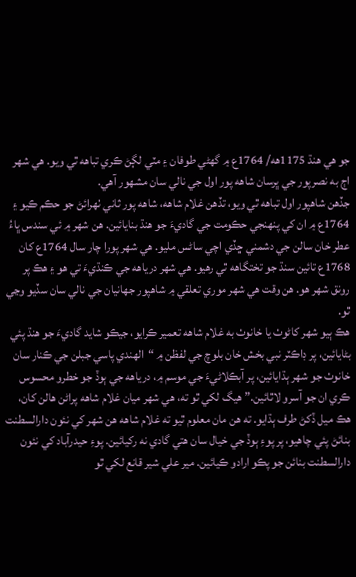جو هي هنڌ 1175هه/ 1764ع ۾ گهڻي طوفان ۽ مٽي لڳڻ ڪري تباهه ٿي ويو. هي شهر اڄ به نصرپور جي ڀرسان شاهه پور اول جي نالي سان مشهور آهي.
جڏهن شاهپور اول تباهه ٿي ويو، تڏهن غلام شاهه، شاهه پور ثاني ٺهرائڻ جو حڪم ڪيو ۽ 1764ع ۾ ان کي پنهنجي حڪومت جي گاديءَ جو هنڌ بنايائين. هن شهر ۾ ئي سندس ڀاءُ عطر خان سالن جي دشمني ڇڏي اچي ساڻس مليو. هي شهر پورا چار سال 1764ع کان 1768ع تائين سنڌ جو تختگاهه ٿي رهيو. هي شهر درياهه جي ڪنڌيءَ تي هو ۽ هڪ پر رونق شهر هو. هن وقت هي شهر موري تعلقي ۾ شاهپور جهانيان جي نالي سان سڏيو وڃي ٿو.
هڪ ٻيو شهر کاڻوٺ يا خانوٺ به غلام شاهه تعمير ڪرايو، جيڪو شايد گاديءَ جو هنڌ پئي بڻايائين، پر ڊاڪٽر نبي بخش خان بلوچ جي لفظن ۾ “الهندي پاسي جبلن جي ڪنار سان خانوٺ جو شهر ٻڌايائين، پر آبڪلاڻيءَ جي موسم ۾، درياهه جي ٻوڏ جو خطرو محسوس ڪري ان جو آسرو لاٿائين.” هيگ لکي ٿو ته، هي شهر ميان غلام شاهه پراڻن هالن کان، هڪ ميل ڏکڻ طرف ٻڌايو. ته هن مان معلوم ٿيو ته غلام شاهه هن شهر کي نئون دارالسطنت بنائڻ پئي چاهيو، پر پوءِ ٻوڏ جي خيال سان هتي گادي نه رکيائين. پوءِ حيدرآباد کي نئون دارالسطنت بنائن جو پڪو ارادو ڪيائين. مير علي شير قانع لکي ٿو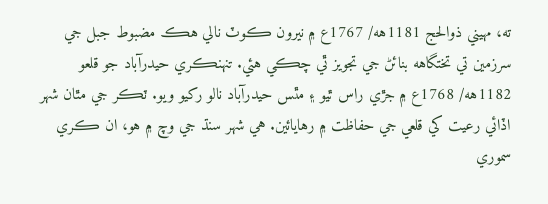ته، مهيني ذوالحج 1181هه/ 1767ع ۾ نيرون ڪوٽ نالي هڪ مضبوط جبل جي سرزمين تي تختگاهه بنائڻ جي تجويز ٿي چڪي هئي. تنهنڪري حيدرآباد جو قلعو 1182هه/ 1768ع ۾ جڙي راس ٿيو ۽ مٿس حيدرآباد نالو رکيو ويو. ٽڪر جي مٿان شهر اڏائي رعيت کي قلعي جي حفاظت ۾ رهايائين. هي شهر سنڌ جي وچ ۾ هو، ان ڪري سموري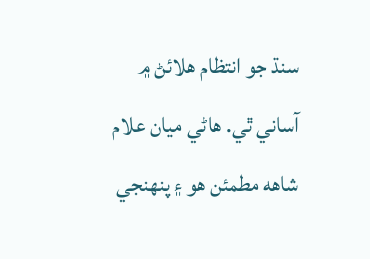سنڌ جو انتظام هلائڻ ۾ آساني ٿي. هاڻي ميان علام شاهه مطمئن هو ۽ پنهنجي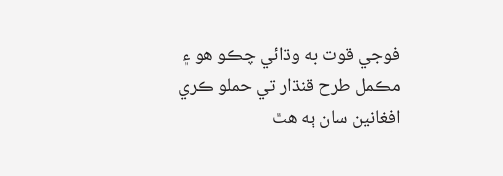فوجي قوت به وڌائي چڪو هو ۽ مڪمل طرح قنڌار تي حملو ڪري افغانين سان ٻه هٿ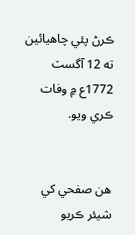ڪرڻ پئي چاهيائين ته 12 آگسٽ 1772ع ۾ وفات ڪري ويو.


هن صفحي کي شيئر ڪريو